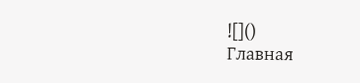![]()
Главная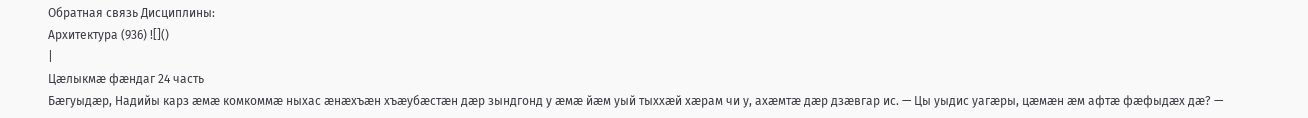Обратная связь Дисциплины:
Архитектура (936) ![]()
|
Цæлыкмæ фæндаг 24 часть
Бæгуыдæр, Надийы карз æмæ комкоммæ ныхас æнæхъæн хъæубæстæн дæр зындгонд у æмæ йæм уый тыххæй хæрам чи у, ахæмтæ дæр дзæвгар ис. — Цы уыдис уагæры, цæмæн æм афтæ фæфыдæх дæ? —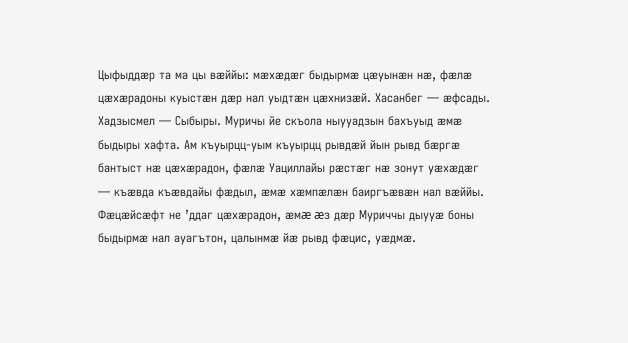Цыфыддæр та ма цы вæййы: мæхæдæг быдырмæ цæуынæн нæ, фæлæ цæхæрадоны куыстæн дæр нал уыдтæн цæхнизæй. Хасанбег — æфсады. Хадзысмел — Сыбыры. Муричы йе скъола ныууадзын бахъуыд æмæ быдыры хафта. Ам къуырцц-уым къуырцц рывдæй йын рывд бæргæ бантыст нæ цæхæрадон, фæлæ Уациллайы рæстæг нæ зонут уæхæдæг — къæвда къæвдайы фæдыл, æмæ хæмпæлæн баиргъæвæн нал вæййы. Фæцæйсæфт не ’ддаг цæхæрадон, æмæ æз дæр Муриччы дыууæ боны быдырмæ нал ауагътон, цалынмæ йæ рывд фæцис, уæдмæ.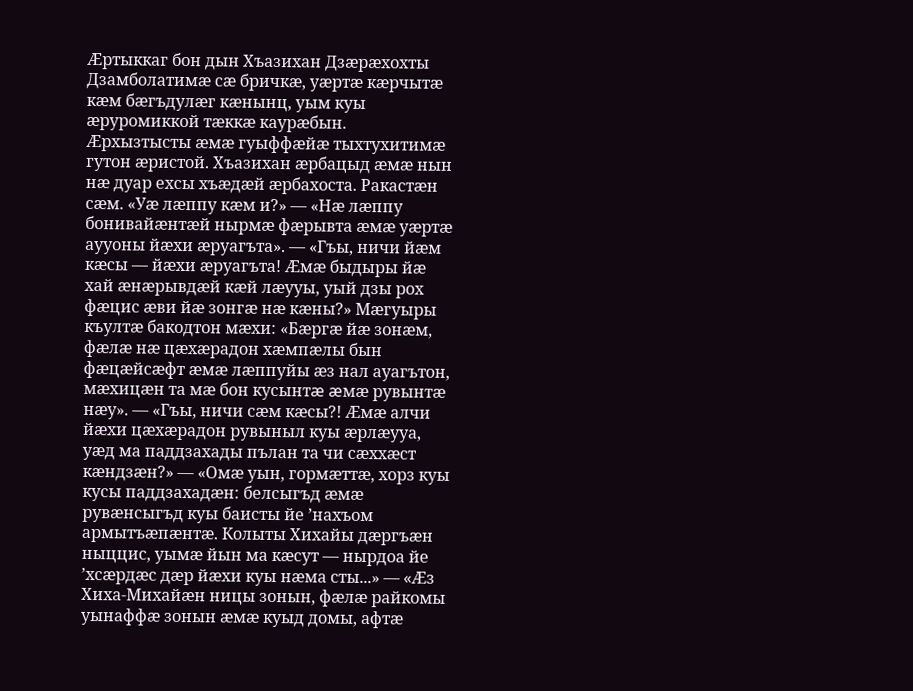Æртыккаг бон дын Хъазихан Дзæрæхохты Дзамболатимæ сæ бричкæ, уæртæ кæрчытæ кæм бæгъдулæг кæнынц, уым куы æруромиккой тæккæ каурæбын. Æрхызтысты æмæ гуыффæйæ тыхтухитимæ гутон æристой. Хъазихан æрбацыд æмæ нын нæ дуар ехсы хъæдæй æрбахоста. Ракастæн сæм. «Уæ лæппу кæм и?» — «Нæ лæппу бонивайæнтæй нырмæ фæрывта æмæ уæртæ аууоны йæхи æруагъта». — «Гъы, ничи йæм кæсы — йæхи æруагъта! Æмæ быдыры йæ хай æнæрывдæй кæй лæууы, уый дзы рох фæцис æви йæ зонгæ нæ кæны?» Мæгуыры къултæ бакодтон мæхи: «Бæргæ йæ зонæм, фæлæ нæ цæхæрадон хæмпæлы бын фæцæйсæфт æмæ лæппуйы æз нал ауагътон, мæхицæн та мæ бон кусынтæ æмæ рувынтæ нæу». — «Гъы, ничи сæм кæсы?! Æмæ алчи йæхи цæхæрадон рувыныл куы æрлæууа, уæд ма паддзахады пълан та чи сæххæст кæндзæн?» — «Омæ уын, гормæттæ, хорз куы кусы паддзахадæн: белсыгъд æмæ рувæнсыгъд куы баисты йе ’нахъом армытъæпæнтæ. Колыты Хихайы дæргъæн ныццис, уымæ йын ма кæсут — нырдоа йе ’хсæрдæс дæр йæхи куы нæма сты...» — «Æз Хиха-Михайæн ницы зонын, фæлæ райкомы уынаффæ зонын æмæ куыд домы, афтæ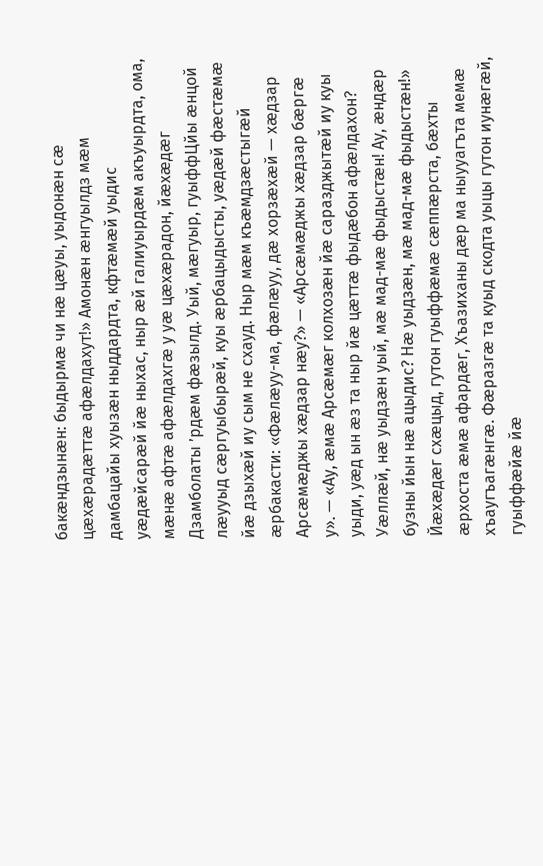бакæндзынæн: быдырмæ чи нæ цæуы, уыдонæн сæ цæхæрадæттæ афæлдахут!» Амонæн æнгуылдз мæм дамбацайы хуызæн ныддардта, кфтæмæй уыдис уæдæйсарæй йæ ныхас, ныр æй галиуырдæм акъуырдта, ома, мæнæ афтæ афæлдахгæ у уæ цæхæрадон, йæхæдæг Дзамболаты ’рдæм фæзылд. Уый, мæгуыр, гуыффЦйы æнцой лæууыд сæргуыбырæй, куы æрбацыдысты, уæдæй фæстæмæ йæ дзыхæй иу сым не схауд. Ныр мæм къæмдзæстыгæй æрбакасти: «Фæлæуу-ма, фæлæуу, дæ хорзæхæй — хæдзар Арсæмæджы хæдзар нæу?» — «Арсæмæджы хæдзар бæргæ у». — «Ау, æмæ Арсæмæг колхозæн йæ саразджытæй иу куы уыди, уæд ын æз та ныр йæ цæттæ фыдæбон афæлдахон? Уæллæй, нæ уыдзæн уый, мæ мад-мæ фыдыстæн! Ау, æндæр бузны йын нæ ацыдис? Нæ уыдзæн, мæ мад-мæ фыдыстæн!» Йæхæдæг схæцыд, гутон гуыффæмæ сæппæрста, бæхты æрхоста æмæ афардæг, Хъазиханы дæр ма ныууагъта мемæ хъаугъагæнгæ. Фæразгæ та куыд скодта уыцы гутон иунæгæй, гуыффæйæ йæ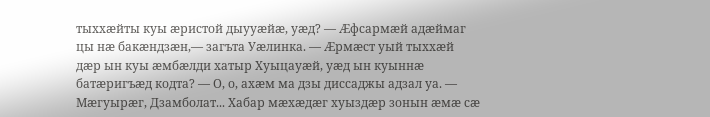тыххæйты куы æристой дыууæйæ, уæд? — Æфсармæй адæймаг цы нæ бакæндзæн,— загъта Уæлинка. — Æрмæст уый тыххæй дæр ын куы æмбæлди хатыр Хуыцауæй, уæд ын куыннæ батæригъæд кодта? — О, о, ахæм ма дзы диссаджы адзал уа. — Мæгуырæг, Дзамболат... Хабар мæхæдæг хуыздæр зонын æмæ сæ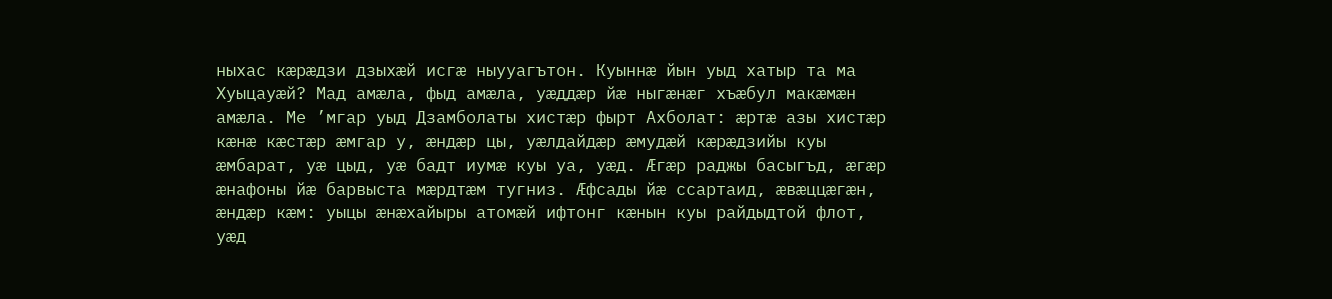ныхас кæрæдзи дзыхæй исгæ ныууагътон. Куыннæ йын уыд хатыр та ма Хуыцауæй? Мад амæла, фыд амæла, уæддæр йæ ныгæнæг хъæбул макæмæн амæла. Ме ’мгар уыд Дзамболаты хистæр фырт Ахболат: æртæ азы хистæр кæнæ кæстæр æмгар у, æндæр цы, уæлдайдæр æмудæй кæрæдзийы куы æмбарат, уæ цыд, уæ бадт иумæ куы уа, уæд. Æгæр раджы басыгъд, æгæр æнафоны йæ барвыста мæрдтæм тугниз. Æфсады йæ ссартаид, æвæццæгæн, æндæр кæм: уыцы æнæхайыры атомæй ифтонг кæнын куы райдыдтой флот, уæд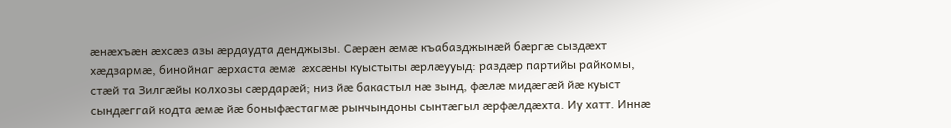æнæхъæн æхсæз азы æрдаудта денджызы. Сæрæн æмæ къабазджынæй бæргæ сыздæхт хæдзармæ, бинойнаг æрхаста æмæ æхсæны куыстыты æрлæууыд: раздæр партийы райкомы, стæй та Зилгæйы колхозы сæрдарæй; низ йæ бакастыл нæ зынд, фæлæ мидæгæй йæ куыст сындæггай кодта æмæ йæ боныфæстагмæ рынчындоны сынтæгыл æрфæлдæхта. Иу хатт. Иннæ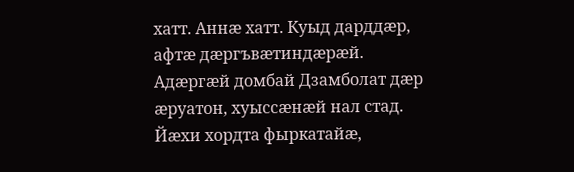хатт. Аннæ хатт. Куыд дарддæр, афтæ дæргъвæтиндæрæй. Адæргæй домбай Дзамболат дæр æруатон, хуыссæнæй нал стад. Йæхи хордта фыркатайæ,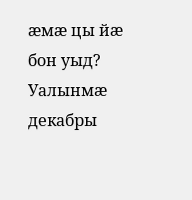æмæ цы йæ бон уыд? Уалынмæ декабры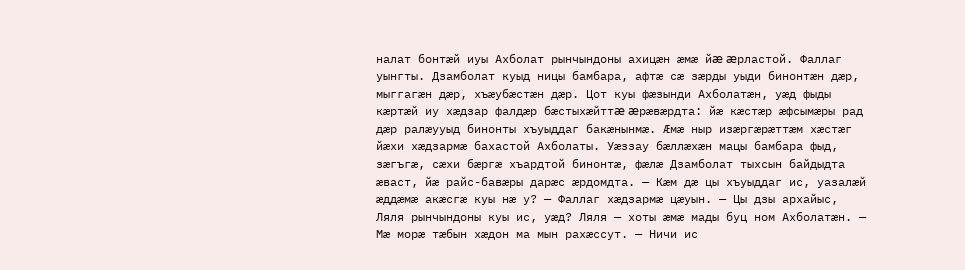налат бонтæй иуы Ахболат рынчындоны ахицæн æмæ йæ æрластой. Фаллаг уынгты. Дзамболат куыд ницы бамбара, афтæ сæ зæрды уыди бинонтæн дæр, мыггагæн дæр, хъæубæстæн дæр. Цот куы фæзынди Ахболатæн, уæд фыды кæртæй иу хæдзар фалдæр бæстыхæйттæ æрæвæрдта: йæ кæстæр æфсымæры рад дæр ралæууыд бинонты хъуыддаг бакæнынмæ. Æмæ ныр изæргæрæттæм хæстæг йæхи хæдзармæ бахастой Ахболаты. Уæззау бæллæхæн мацы бамбара фыд, зæгъгæ, сæхи бæргæ хъардтой бинонтæ, фæлæ Дзамболат тыхсын байдыдта æваст, йæ райс-бавæры дарæс æрдомдта. — Кæм дæ цы хъуыддаг ис, уазалæй æддæмæ акæсгæ куы нæ у? — Фаллаг хæдзармæ цæуын. — Цы дзы архайыс, Ляля рынчындоны куы ис, уæд? Ляля — хоты æмæ мады буц ном Ахболатæн. — Мæ морæ тæбын хæдон ма мын рахæссут. — Ничи ис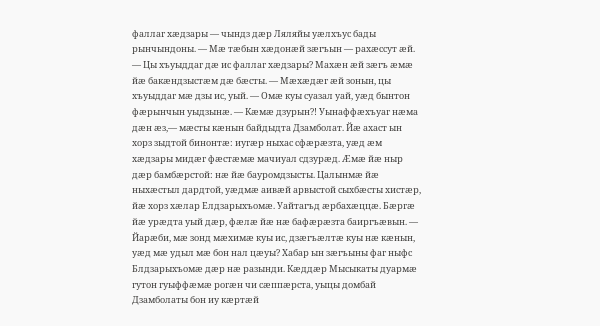фаллаг хæдзары — чындз дæр Ляляйы уæлхъус бады рынчындоны. — Мæ тæбын хæдонæй зæгъын — рахæссут æй. — Цы хъуыддаг дæ ис фаллаг хæдзары? Махæн æй зæгъ æмæ йæ бакæндзыстæм дæ бæсты. — Мæхæдæг æй зонын, цы хъуыддаг мæ дзы ис, уый. — Омæ куы суазал уай, уæд бынтон фæрынчын уыдзынæ. — Кæмæ дзурын?! Уынаффæхъуаг нæма дæн æз,— мæсты кæнын байдыдта Дзамболат. Йæ ахаст ын хорз зыдтой бинонтæ: иугæр ныхас сфæрæзта, уæд æм хæдзары мидæг фæстæмæ мачиуал сдзурæд. Æмæ йæ ныр дæр бамбæрстой: нæ йæ бауромдзысты. Цалынмæ йæ ныхæстыл дардтой, уæдмæ аивæй арвыстой сыхбæсты хистæр, йæ хорз хæлар Елдзарыхъомæ. Уайтагъд æрбахæццæ. Бæргæ йæ урæдта уый дæр, фæлæ йæ нæ бафæрæзта баиргъæвын. — Йарæби, мæ зонд мæхимæ куы ис, дзæгъæлтæ куы нæ кæнын, уæд мæ удыл мæ бон нал цæуы? Хабар ын зæгъыны фаг ныфс Блдзарыхъомæ дæр нæ разынди. Кæддæр Мысыкаты дуармæ гутон гуыффæмæ рогæн чи сæппæрста, уыцы домбай Дзамболаты бон иу кæртæй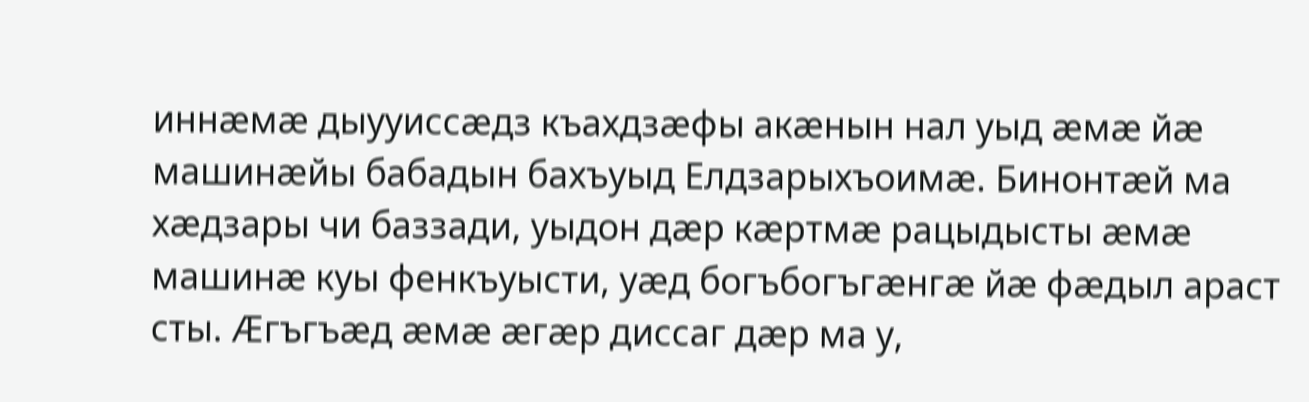иннæмæ дыууиссæдз къахдзæфы акæнын нал уыд æмæ йæ машинæйы бабадын бахъуыд Елдзарыхъоимæ. Бинонтæй ма хæдзары чи баззади, уыдон дæр кæртмæ рацыдысты æмæ машинæ куы фенкъуысти, уæд богъбогъгæнгæ йæ фæдыл араст сты. Æгъгъæд æмæ æгæр диссаг дæр ма у,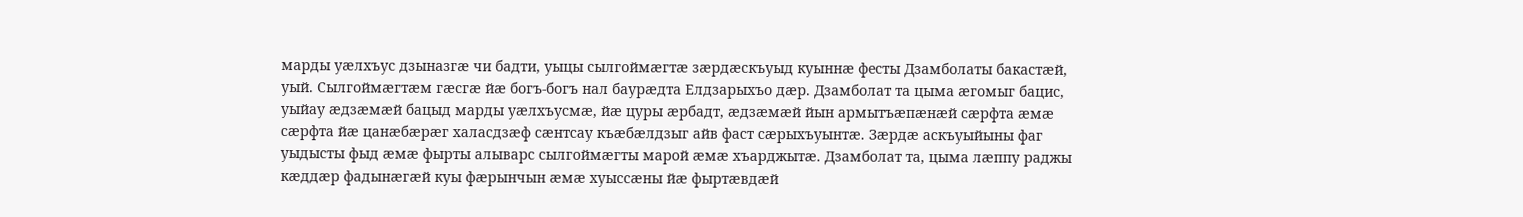марды уæлхъус дзыназгæ чи бадти, уыцы сылгоймæгтæ зæрдæскъуыд куыннæ фесты Дзамболаты бакастæй, уый. Сылгоймæгтæм гæсгæ йæ богъ-богъ нал баурæдта Елдзарыхъо дæр. Дзамболат та цыма æгомыг бацис, уыйау æдзæмæй бацыд марды уæлхъусмæ, йæ цуры æрбадт, æдзæмæй йын армытъæпæнæй сæрфта æмæ сæрфта йæ цанæбæрæг халасдзæф сæнтсау къæбæлдзыг айв фаст сæрыхъуынтæ. Зæрдæ аскъуыйыны фаг уыдысты фыд æмæ фырты алыварс сылгоймæгты марой æмæ хъарджытæ. Дзамболат та, цыма лæппу раджы кæддæр фадынæгæй куы фæрынчын æмæ хуыссæны йæ фыртæвдæй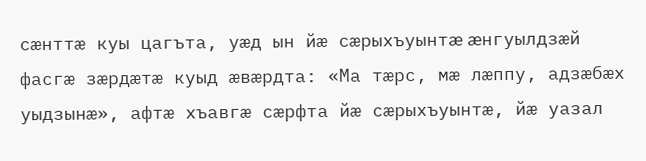сæнттæ куы цагъта, уæд ын йæ сæрыхъуынтæ æнгуылдзæй фасгæ зæрдæтæ куыд æвæрдта: «Ма тæрс, мæ лæппу, адзæбæх уыдзынæ», афтæ хъавгæ сæрфта йæ сæрыхъуынтæ, йæ уазал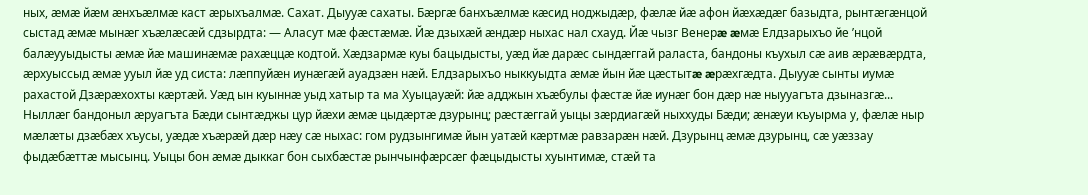ных, æмæ йæм æнхъæлмæ каст æрыхъалмæ. Сахат. Дыууæ сахаты. Бæргæ банхъæлмæ кæсид ноджыдæр, фæлæ йæ афон йæхæдæг базыдта, рынтæгæнцой сыстад æмæ мынæг хъæлæсæй сдзырдта: — Аласут мæ фæстæмæ. Йæ дзыхæй æндæр ныхас нал схауд. Йæ чызг Венерæ æмæ Елдзарыхъо йе ’нцой балæууыдысты æмæ йæ машинæмæ рахæццæ кодтой. Хæдзармæ куы бацыдысты, уæд йæ дарæс сындæггай раласта, бандоны къухыл сæ аив æрæвæрдта, æрхуыссыд æмæ ууыл йæ уд систа: лæппуйæн иунæгæй ауадзæн нæй. Елдзарыхъо ныккуыдта æмæ йын йæ цæстытæ æрæхгæдта. Дыууæ сынты иумæ рахастой Дзæрæхохты кæртæй. Уæд ын куыннæ уыд хатыр та ма Хуыцауæй: йæ адджын хъæбулы фæстæ йæ иунæг бон дæр нæ ныууагъта дзыназгæ... Ныллæг бандоныл æруагъта Бæди сынтæджы цур йæхи æмæ цыдæртæ дзурынц; рæстæггай уыцы зæрдиагæй ныххуды Бæди; æнæуи къуырма у, фæлæ ныр мæлæты дзæбæх хъусы, уæдæ хъæрæй дæр нæу сæ ныхас: гом рудзынгимæ йын уатæй кæртмæ равзарæн нæй. Дзурынц æмæ дзурынц, сæ уæззау фыдæбæттæ мысынц. Уыцы бон æмæ дыккаг бон сыхбæстæ рынчынфæрсæг фæцыдысты хуынтимæ, стæй та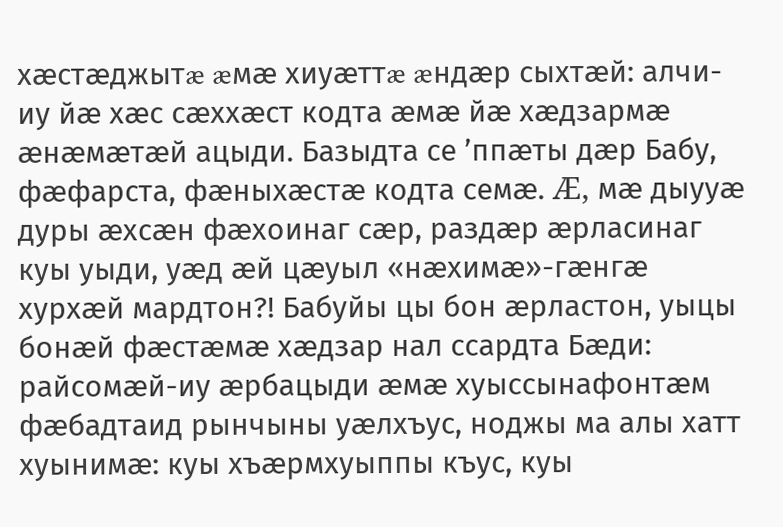хæстæджытæ æмæ хиуæттæ æндæр сыхтæй: алчи-иу йæ хæс сæххæст кодта æмæ йæ хæдзармæ æнæмæтæй ацыди. Базыдта се ’ппæты дæр Бабу, фæфарста, фæныхæстæ кодта семæ. Æ, мæ дыууæ дуры æхсæн фæхоинаг сæр, раздæр æрласинаг куы уыди, уæд æй цæуыл «нæхимæ»-гæнгæ хурхæй мардтон?! Бабуйы цы бон æрластон, уыцы бонæй фæстæмæ хæдзар нал ссардта Бæди: райсомæй-иу æрбацыди æмæ хуыссынафонтæм фæбадтаид рынчыны уæлхъус, ноджы ма алы хатт хуынимæ: куы хъæрмхуыппы къус, куы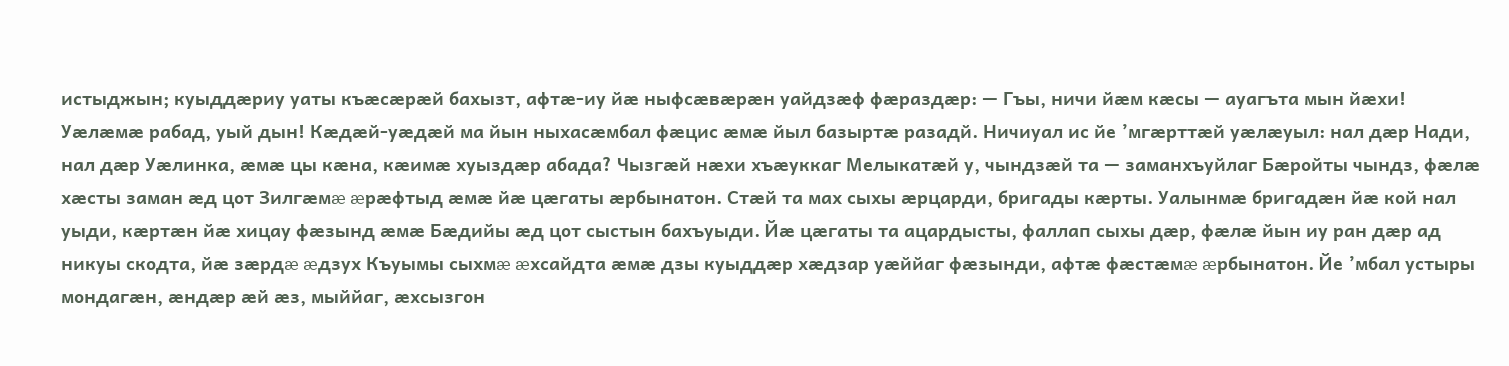истыджын; куыддæриу уаты къæсæрæй бахызт, афтæ-иу йæ ныфсæвæрæн уайдзæф фæраздæр: — Гъы, ничи йæм кæсы — ауагъта мын йæхи! Уæлæмæ рабад, уый дын! Кæдæй-уæдæй ма йын ныхасæмбал фæцис æмæ йыл базыртæ разадй. Ничиуал ис йе ’мгæрттæй уæлæуыл: нал дæр Нади, нал дæр Уæлинка, æмæ цы кæна, кæимæ хуыздæр абада? Чызгæй нæхи хъæуккаг Мелыкатæй у, чындзæй та — заманхъуйлаг Бæройты чындз, фæлæ хæсты заман æд цот Зилгæмæ æрæфтыд æмæ йæ цæгаты æрбынатон. Стæй та мах сыхы æрцарди, бригады кæрты. Уалынмæ бригадæн йæ кой нал уыди, кæртæн йæ хицау фæзынд æмæ Бæдийы æд цот сыстын бахъуыди. Йæ цæгаты та ацардысты, фаллап сыхы дæр, фæлæ йын иу ран дæр ад никуы скодта, йæ зæрдæ æдзух Къуымы сыхмæ æхсайдта æмæ дзы куыддæр хæдзар уæййаг фæзынди, афтæ фæстæмæ æрбынатон. Йе ’мбал устыры мондагæн, æндæр æй æз, мыййаг, æхсызгон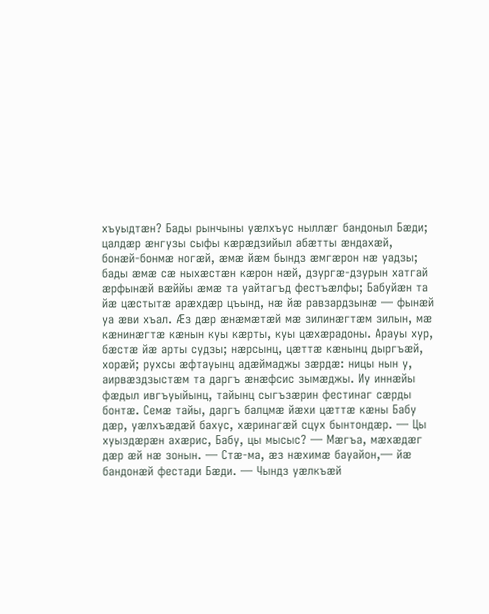хъуыдтæн? Бады рынчыны уæлхъус ныллæг бандоныл Бæди; цалдæр æнгузы сыфы кæрæдзийыл абæтты æндахæй, бонæй-бонмæ ногæй, æмæ йæм бындз æмгæрон нæ уадзы; бады æмæ сæ ныхæстæн кæрон нæй, дзургæ-дзурын хатгай æрфынæй вæййы æмæ та уайтагъд фестъæлфы; Бабуйæн та йæ цæстытæ арæхдæр цъынд, нæ йæ равзардзынæ — фынæй уа æви хъал. Æз дæр æнæмæтæй мæ зилинæгтæм зилын, мæ кæнинæгтæ кæнын куы кæрты, куы цæхæрадоны. Арауы хур, бæстæ йæ арты судзы; нæрсынц, цæттæ кæнынц дыргъæй, хорæй; рухсы æфтауынц адæймаджы зæрдæ: ницы нын у, аирвæздзыстæм та даргъ æнæфсис зымæджы. Иу иннæйы фæдыл ивгъуыйынц, тайынц сыгъзæрин фестинаг сæрды бонтæ. Семæ тайы, даргъ балцмæ йæхи цæттæ кæны Бабу дæр, уæлхъæдæй бахус, хæринагæй сцух бынтондæр. — Цы хуыздæрæн ахæрис, Бабу, цы мысыс? — Мæгъа, мæхæдæг дæр æй нæ зонын. — Стæ-ма, æз нæхимæ бауайон,— йæ бандонæй фестади Бæди. — Чындз уæлкъæй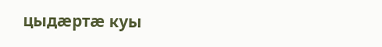цыдæртæ куы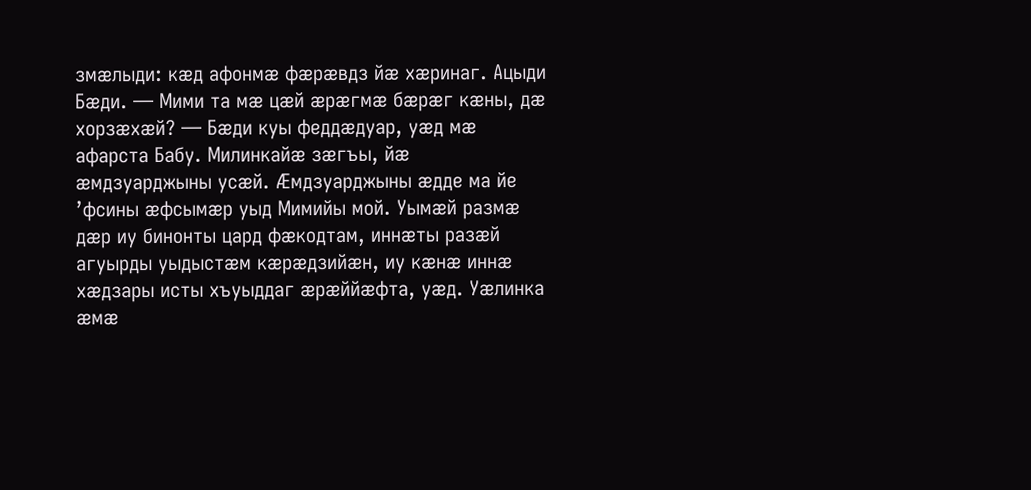змæлыди: кæд афонмæ фæрæвдз йæ хæринаг. Ацыди Бæди. — Мими та мæ цæй æрæгмæ бæрæг кæны, дæ хорзæхæй? — Бæди куы феддæдуар, уæд мæ афарста Бабу. Милинкайæ зæгъы, йæ æмдзуарджыны усæй. Æмдзуарджыны æдде ма йе ’фсины æфсымæр уыд Мимийы мой. Уымæй размæ дæр иу бинонты цард фæкодтам, иннæты разæй агуырды уыдыстæм кæрæдзийæн, иу кæнæ иннæ хæдзары исты хъуыддаг æрæййæфта, уæд. Уæлинка æмæ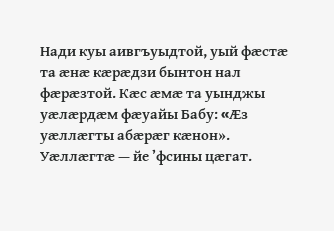Нади куы аивгъуыдтой, уый фæстæ та æнæ кæрæдзи бынтон нал фæрæзтой. Кæс æмæ та уынджы уæлæрдæм фæуайы Бабу: «Æз уæллæгты абæрæг кæнон». Уæллæгтæ — йе ’фсины цæгат.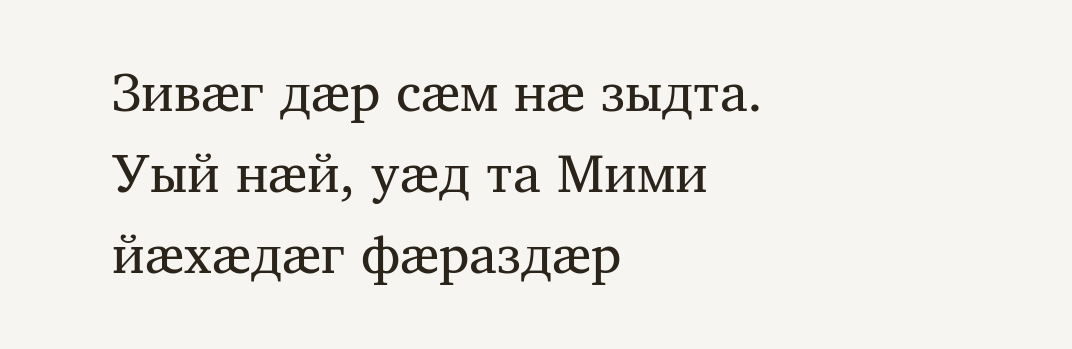Зивæг дæр сæм нæ зыдта. Уый нæй, уæд та Мими йæхæдæг фæраздæр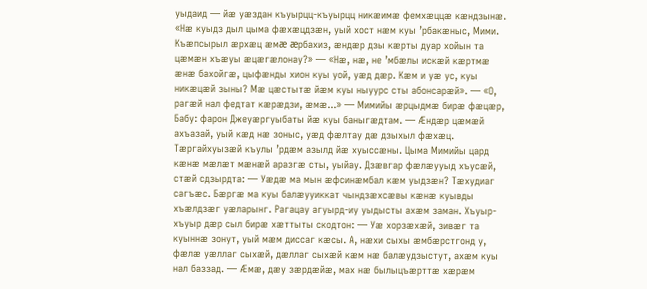уыдаид — йæ уæздан къуырцц-къуырцц никæимæ фемхæццæ кæндзынæ. «Нæ куыдз дыл цыма фæхæцдзæн, уый хост нæм куы ’рбакæныс, Мими. Къæпсырыл æрхæц æмæ æрбахиз, æндæр дзы кæрты дуар хойын та цæмæн хъæуы æцæгæлонау?» — «Нæ, нæ, не ’мбæлы искæй кæртмæ æнæ бахойгæ, цыфæнды хион куы уой, уæд дæр. Кæм и уæ ус, куы никæцæй зыны? Мæ цæстытæ йæм куы ныуурс сты абонсарæй». — «О, рагæй нал федтат кæрæдзи, æмæ...» — Мимийы æрцыдмæ бирæ фæцæр, Бабу: фарон Джеуæргуыбаты йæ куы баныгæдтам. — Æндæр цæмæй ахъазай, уый кæд нæ зоныс, уæд фæлтау дæ дзыхыл фæхæц. Тæргайхуызæй къулы ’рдæм азылд йæ хуыссæны. Цыма Мимийы цард кæнæ мæлæт мæнæй аразгæ сты, уыйау. Дзæвгар фæлæууыд хъусæй, стæй сдзырдта: — Уæдæ ма мын æфсинæмбал кæм уыдзæн? Тæхудиаг сагъæс. Бæргæ ма куы балæууиккат чындзæхсæвы кæнæ куывды хъæлдзæг уæларынг. Рагацау агуырд-иу уыдысты ахæм заман. Хъуыр-хъуыр дæр сыл бирæ хæттыты скодтон: — Уæ хорзæхæй, зивæг та куыннæ зонут, уый мæм диссаг кæсы. А, нæхи сыхы æмбæрстгонд у, фæлæ уæллаг сыхæй, дæллаг сыхæй кæм нæ балæудзыстут, ахæм куы нал баззад. — Æмæ, дæу зæрдæйæ, мах нæ былыцъæрттæ хæрæм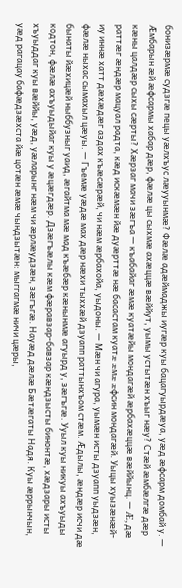бонизæрмæ судзгæ пецы уæлхъус лæууынмæ? Фæлæ адæймаджы иугæр куы бацагуырдæуа, уæд æфсарм домбай у. — Æмбарын æй æфсармы хабар дæр, фæлæ цы сыхмæ ахæццæ вæййут, уымы устытæн хъыг нæу? Стæй æмбæлгæ дæр кæны цалдæр сыхы сæрты? Хæрзаг мачи зæгъа — къабайаг æмæ куатæйы мондагæй æрбахæццæ вæййынц. — Æ, дæ раттæг æндæр мацуал радта, кæд искæмæн йæ дуæрттæ нæ басастам куатæ æмæ æфсин мондагæй. Уыцы хуызæнæй-иу иннæ хатт дæхæдæг аздах къæсæрæй, чи нæм æрбахойа, уыдоны. — Мæн чи агура, уымæн исты дзуапп уыдзæн, фæлæ ныхас сымахыл цæуы. — Гъемæ уæдæ мах дæр нæхи тыххæй дзуапп раттынхъом стæм. Æдылы, æндæр исчи дæ бынаты йæхицæй ныббузныг уаид, æгайтма мæ мад къæбæр кæнынмæ агуырд у, зæгъгæ. Ууыл куы никуы ахъуыды кодтон, фæлæ ахъуыдыйаг куы у æцæгдæр. Дзæгъæлы кæм фæравзар-бавзар кæндзысты бинонтæ, хæдзары исты хъуыддаг куы вæййы, уæд, уæларынг нæм чи æрлæудзæн, зæгъгæ. Науæд дæлæ Бæтæгаты Надя. Куы æррынчын, уæд рагацау бафæдзæхста йæ цотæн æмæ чындзытæн: мыггагмæ ничи цæры,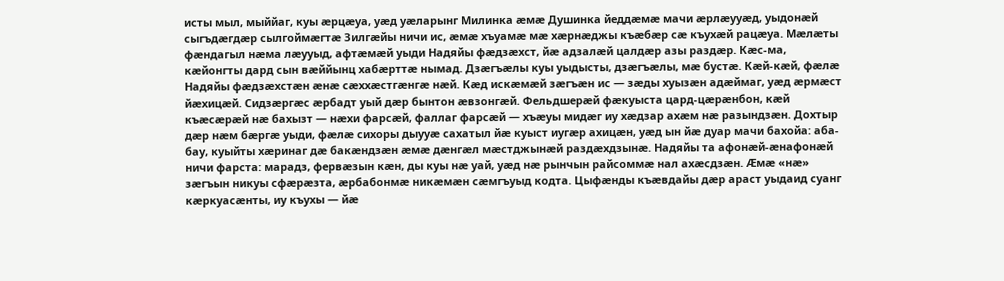исты мыл, мыййаг, куы æрцæуа, уæд уæларынг Милинка æмæ Душинка йеддæмæ мачи æрлæууæд, уыдонæй сыгъдæгдæр сылгоймæгтæ Зилгæйы ничи ис, æмæ хъуамæ мæ хæрнæджы къæбæр сæ къухæй рацæуа. Мæлæты фæндагыл нæма лæууыд, афтæмæй уыди Надяйы фæдзæхст, йæ адзалæй цалдæр азы раздæр. Кæс-ма, кæйонгты дард сын вæййынц хабæрттæ нымад. Дзæгъæлы куы уыдысты, дзæгъæлы, мæ бустæ. Кæй-кæй, фæлæ Надяйы фæдзæхстæн æнæ сæххæстгæнгæ нæй. Кæд искæмæй зæгъæн ис — зæды хуызæн адæймаг, уæд æрмæст йæхицæй. Сидзæргæс æрбадт уый дæр бынтон æвзонгæй. Фельдшерæй фæкуыста цард-цæрæнбон, кæй къæсæрæй нæ бахызт — нæхи фарсæй, фаллаг фарсæй — хъæуы мидæг иу хæдзар ахæм нæ разындзæн. Дохтыр дæр нæм бæргæ уыди, фæлæ сихоры дыууæ сахатыл йæ куыст иугæр ахицæн, уæд ын йæ дуар мачи бахойа: аба-бау, куыйты хæринаг дæ бакæндзæн æмæ дæнгæл мæстджынæй раздæхдзынæ. Надяйы та афонæй-æнафонæй ничи фарста: марадз, фервæзын кæн, ды куы нæ уай, уæд нæ рынчын райсоммæ нал ахæсдзæн. Æмæ «нæ» зæгъын никуы сфæрæзта, æрбабонмæ никæмæн сæмгъуыд кодта. Цыфæнды къæвдайы дæр араст уыдаид суанг кæркуасæнты, иу къухы — йæ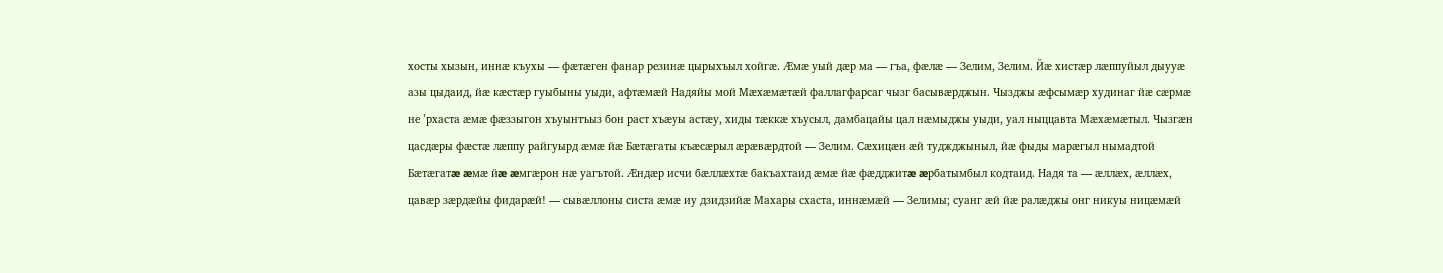хосты хызын, иннæ къухы — фæтæген фанар резинæ цырыхъыл хойгæ. Æмæ уый дæр ма — гъа, фæлæ — Зелим, Зелим. Йæ хистæр лæппуйыл дыууæ азы цыдаид, йæ кæстæр гуыбыны уыди, афтæмæй Надяйы мой Мæхæмæтæй фаллагфарсаг чызг басывæрджын. Чызджы æфсымæр худинаг йæ сæрмæ не ’рхаста æмæ фæззыгон хъуынтъыз бон раст хъæуы астæу, хиды тæккæ хъусыл, дамбацайы цал нæмыджы уыди, уал ныццавта Мæхæмæтыл. Чызгæн цасдæры фæстæ лæппу райгуырд æмæ йæ Бæтæгаты къæсæрыл æрæвæрдтой — Зелим. Сæхицæн æй туджджыныл, йæ фыды марæгыл нымадтой Бæтæгатæ æмæ йæ æмгæрон нæ уагътой. Æндæр исчи бæллæхтæ бакъахтаид æмæ йæ фæдджитæ æрбатымбыл кодтаид. Надя та — æллæх, æллæх, цавæр зæрдæйы фидарæй! — сывæллоны систа æмæ иу дзидзийæ Махары схаста, иннæмæй — Зелимы; суанг æй йæ ралæджы онг никуы ницæмæй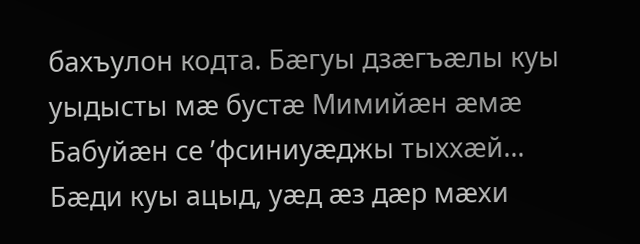бахъулон кодта. Бæгуы дзæгъæлы куы уыдысты мæ бустæ Мимийæн æмæ Бабуйæн се ’фсиниуæджы тыххæй... Бæди куы ацыд, уæд æз дæр мæхи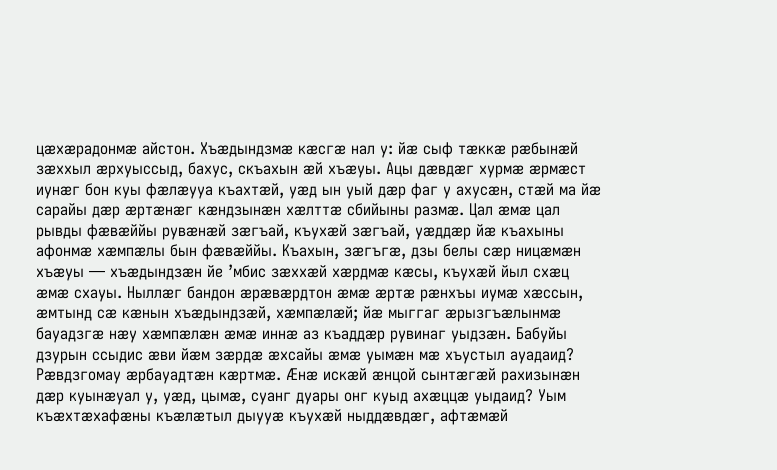цæхæрадонмæ айстон. Хъæдындзмæ кæсгæ нал у: йæ сыф тæккæ рæбынæй зæххыл æрхуыссыд, бахус, скъахын æй хъæуы. Ацы дæвдæг хурмæ æрмæст иунæг бон куы фæлæууа къахтæй, уæд ын уый дæр фаг у ахусæн, стæй ма йæ сарайы дæр æртæнæг кæндзынæн хæлттæ сбийыны размæ. Цал æмæ цал рывды фæвæййы рувæнæй зæгъай, къухæй зæгъай, уæддæр йæ къахыны афонмæ хæмпæлы бын фæвæййы. Къахын, зæгъгæ, дзы белы сæр ницæмæн хъæуы — хъæдындзæн йе ’мбис зæххæй хæрдмæ кæсы, къухæй йыл схæц æмæ схауы. Ныллæг бандон æрæвæрдтон æмæ æртæ рæнхъы иумæ хæссын, æмтынд сæ кæнын хъæдындзæй, хæмпæлæй; йæ мыггаг æрызгъæлынмæ бауадзгæ нæу хæмпæлæн æмæ иннæ аз къаддæр рувинаг уыдзæн. Бабуйы дзурын ссыдис æви йæм зæрдæ æхсайы æмæ уымæн мæ хъустыл ауадаид? Рæвдзгомау æрбауадтæн кæртмæ. Æнæ искæй æнцой сынтæгæй рахизынæн дæр куынæуал у, уæд, цымæ, суанг дуары онг куыд ахæццæ уыдаид? Уым къæхтæхафæны къæлæтыл дыууæ къухæй ныддæвдæг, афтæмæй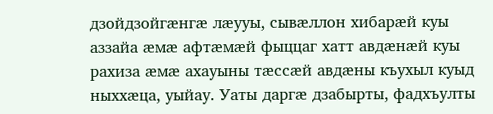дзойдзойгæнгæ лæууы, сывæллон хибарæй куы аззайа æмæ афтæмæй фыццаг хатт авдæнæй куы рахиза æмæ ахауыны тæссæй авдæны къухыл куыд ныххæца, уыйау. Уаты даргæ дзабырты, фадхъулты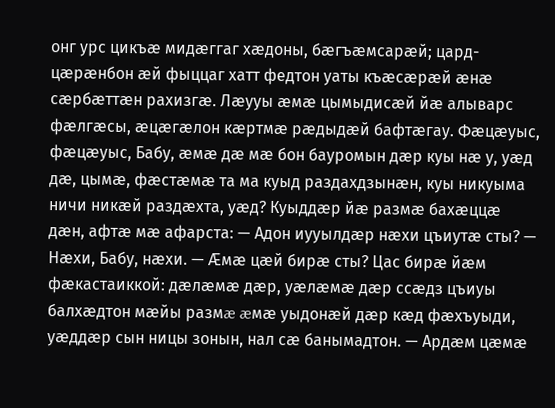онг урс цикъæ мидæггаг хæдоны, бæгъæмсарæй; цард-цæрæнбон æй фыццаг хатт федтон уаты къæсæрæй æнæ сæрбæттæн рахизгæ. Лæууы æмæ цымыдисæй йæ алыварс фæлгæсы, æцæгæлон кæртмæ рæдыдæй бафтæгау. Фæцæуыс, фæцæуыс, Бабу, æмæ дæ мæ бон бауромын дæр куы нæ у, уæд дæ, цымæ, фæстæмæ та ма куыд раздахдзынæн, куы никуыма ничи никæй раздæхта, уæд? Куыддæр йæ размæ бахæццæ дæн, афтæ мæ афарста: — Адон иууылдæр нæхи цъиутæ сты? — Нæхи, Бабу, нæхи. — Æмæ цæй бирæ сты? Цас бирæ йæм фæкастаиккой: дæлæмæ дæр, уæлæмæ дæр ссæдз цъиуы балхæдтон мæйы размæ æмæ уыдонæй дæр кæд фæхъуыди, уæддæр сын ницы зонын, нал сæ банымадтон. — Ардæм цæмæ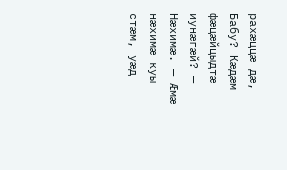рахæццæ дæ, Бабу? Кæдæм фæцæйцыдтæ иунæгæй? — Нæхимæ. — Æмæ нæхимæ куы стæм, уæд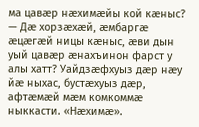ма цавæр нæхимæйы кой кæныс? — Дæ хорзæхæй, æмбаргæ æцæгæй ницы кæныс, æви дын уый цавæр æнахъинон фарст у алы хатт? Уайдзæфхуыз дæр нæу йæ ныхас, бустæхуыз дæр, афтæмæй мæм комкоммæ ныккасти. «Нæхимæ».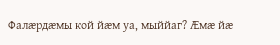Фалæрдæмы кой йæм уа, мыййаг? Æмæ йæ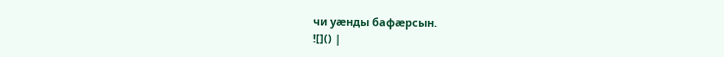чи уæнды бафæрсын.
![]() |